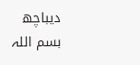دیباچھ
بسم اللہ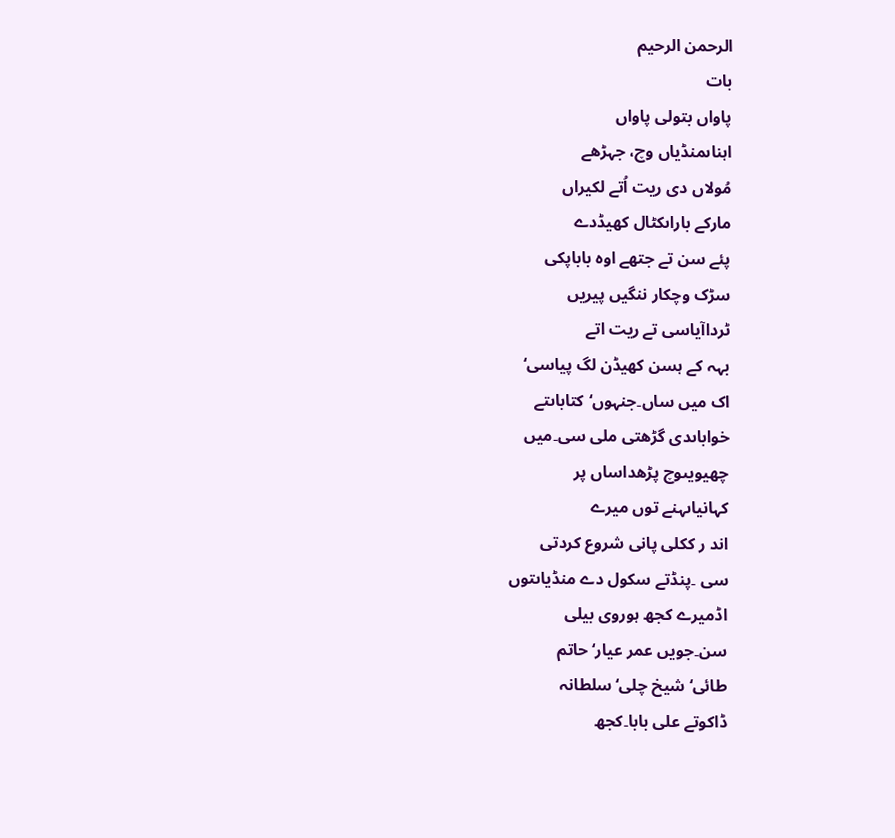الرحمن الرحیم
بات
پاواں بتولی پاواں
اہناںمنڈیاں وچ، جہڑھے
مُولاں دی ریت اُتے لکیراں
مارکے باراںکٹال کھیڈدے
پئے سن تے جتھے اوہ باباپکی
سڑک وچکار ننگیں پیریں
ٹرداآیاسی تے ریت اتے
بہہ کے ہسن کھیڈن لگ پیاسی‘
اک میں ساں۔جنہوں‘کتاباںتے
خواباںدی گڑھتی ملی سی۔میں
چھیویںوچ پڑھداساں پر
کہانیاںہنے توں میرے
اند ر ککلی پانی شروع کردتی
سی ۔پنڈتے سکول دے منڈیاںتوں
اڈمیرے کجھ ہوروی بیلی
سن۔جویں عمر عیار‘حاتم
طائی‘شیخ چلی‘سلطانہ
ڈاکوتے علی بابا۔کجھ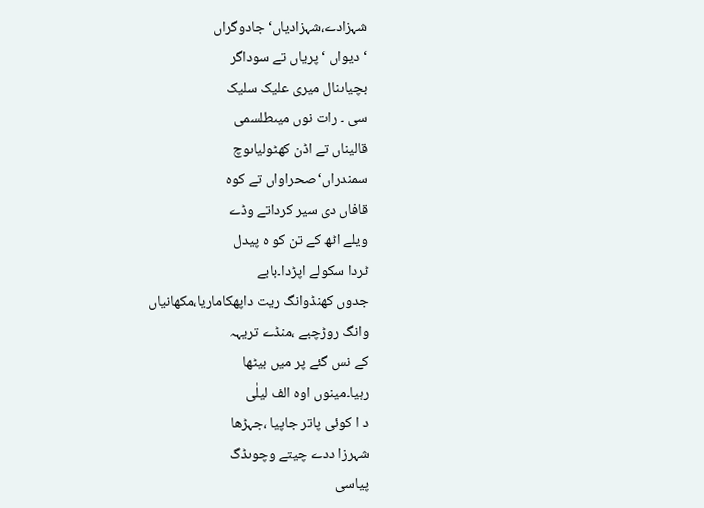شہزادے،شہزادیاں‘ جادوگراں
‘ دیواں ‘ پریاں تے سوداگر
بچیاںنال میری علیک سلیک
سی ۔ رات نوں میںطلسمی
قالیناں تے اڈن کھٹولیاںوچ
سمندراں‘صحراواں تے کوہ
قافاں دی سیر کرداتے وڈے
ویلے اٹھ کے تن کو ہ پیدل
ٹردا سکولے اپڑدا۔بابے
جدوں کھنڈوانگ ریت داپھکاماریا،مکھانیاں
وانگ روڑچبے ،منڈے تریہہ
کے نس گئے پر میں بیٹھا
رہیا۔مینوں اوہ الف لیلٰی
د ا کوئی پاتر جاپیا ،جہڑھا
شہرزا ددے چیتے وچوںڈگ
پیاسی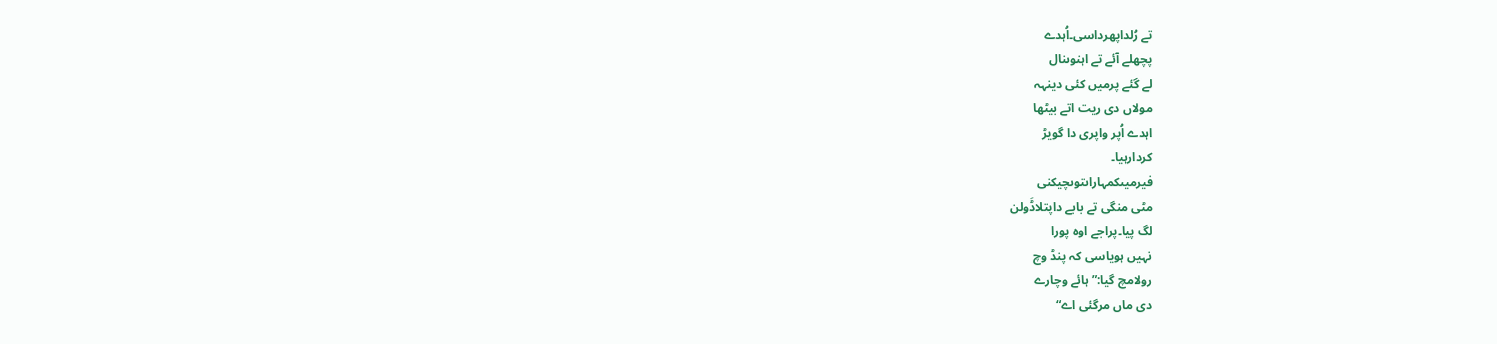تے رُلداپھرداسی۔اُہدے
پچھلے آئے تے اہنوںنال
لے گئے پرمیں کئی دینہہ
مولاں دی ریت اتے بیٹھا
اہدے اُپر واپری دا گویڑ
کردارہیا۔
فیرمیںکمہاراںتوںچیکنی
مٹی منگی تے بابے داپتلاڈَولن
لگ پیا۔پراجے اوہ پورا
نہیں ہویاسی کہ پنڈ وچ
رولامچ گیا:”ہائے وچارے
دی ماں مرگئی اے“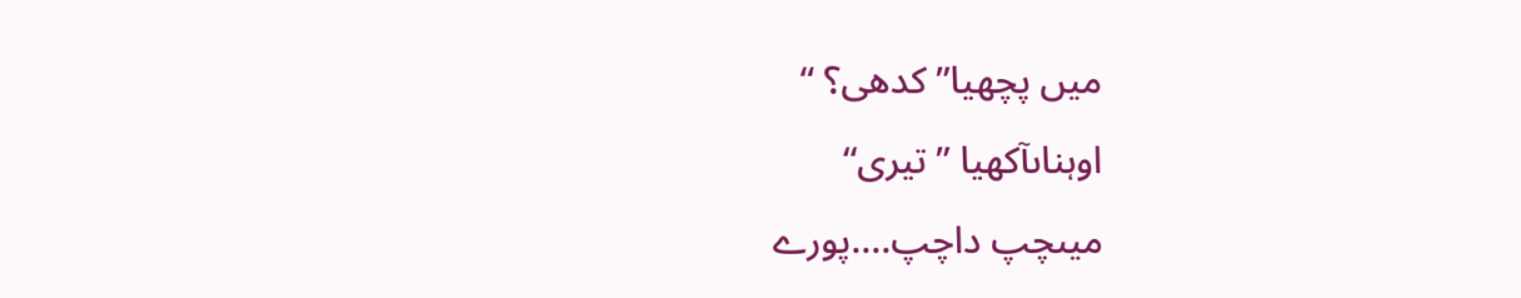میں پچھیا”کدھی؟ “
اوہناںآکھیا ”تیری“
میںچپ داچپ....پورے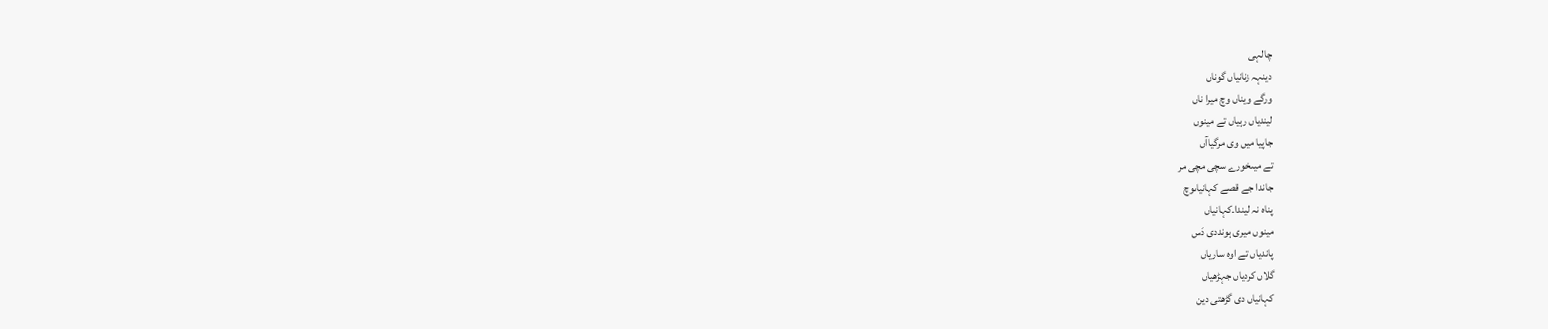چالہی
دینہہ زنانیاں گوناں
ورگے ویناں وچ میرا ناں
لیندیاں رہیاں تے مینوں
جاپیا میں وی مرگیاآں
تے میںخورے سچی مچی مر
جاندا جے قصے کہانیاںوچ
پناہ نہ لیندا۔کہانیاں
مینوں میری ہونددی دَس
پاندیاں تے اوہ ساریاں
گلاں کردیاں جہڑھیاں
کہانیاں دی گڑھتی دین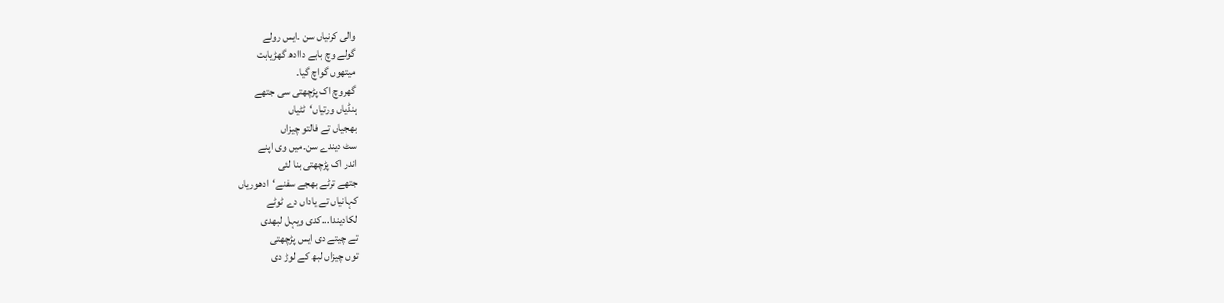والی کرنیاں سن ۔ایس رولے
گولے وچ بابے داادھ گھڑیابت
میتھوں گواچ گیا۔
گھروچ اک پڑچھتی سی جتھے
ہنڈیاں ورتیاں‘ٹٹیاں
بھجیاں تے فالتو چیزاں
سٹ دیندے سن۔میں وی اپنے
اندر اک پڑچھتی بنا لئی
جتھے ترٹے بھجے سفنے‘ادھوریاں
کہانیاں تے یاداں دے ٹوٹے
لکادیندا...کدی ویہل لبھدی
تے چیتے دی ایس پڑچھتی
توں چیزاں لبھ کے لوڑ دی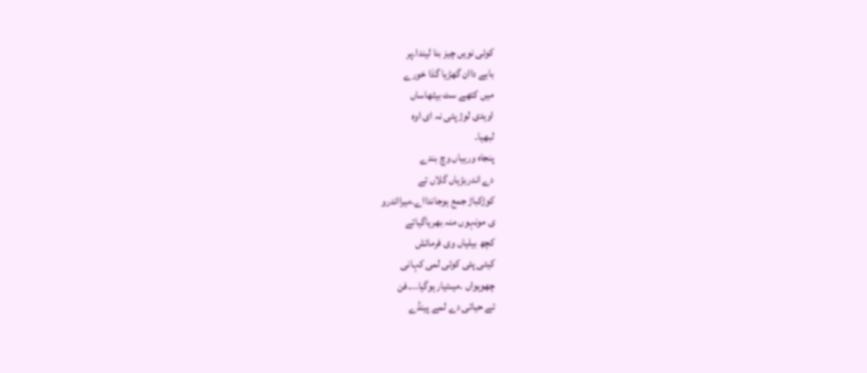کوئی نویں چیز بنا لیندا۔پر
بابے داان گھڑیا گذا خورے
میں کتھے سٹ بیٹھاساں
اوہدی لوڑ پئی نہ ای اوہ
لبھیا۔
پنجاہ ورہیاں وچ بندے
دے اندربڑیاں گلاں تے
کوڑکباڑ جمع ہوجاندااے۔میرااندرو
ی مونہوں منہ بھریاگیاتے
کچھ بیلیاں وی فرمائش
کیتی پئی کوئی لمی کہانی
چھوہواں ۔میںتیار ہوگیا....فن
تے حیاتی دے لمے پینڈے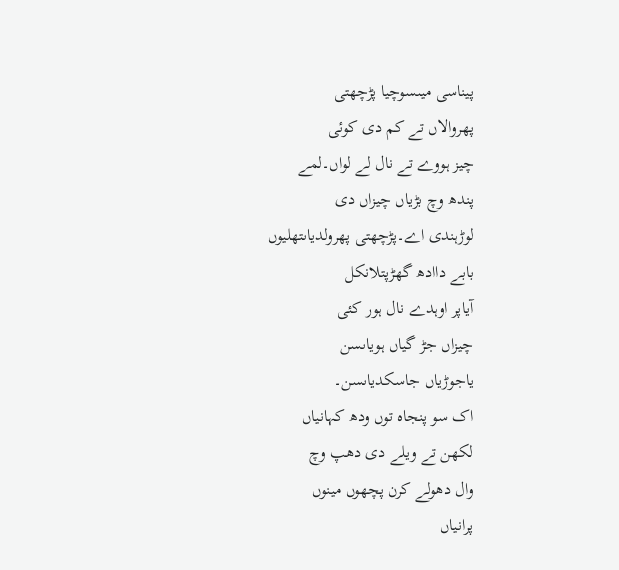پیناسی میںسوچیا پڑچھتی
پھروالاں تے کم دی کوئی
چیز ہووے تے نال لے لواں۔لمے
پندھ وچ بڑیاں چیزاں دی
لوڑہندی اے۔پڑچھتی پھرولدیاںتھلیوں
بابے داادھ گھڑپتلانکل
آیاپر اوہدے نال ہور کئی
چیزاں جڑ گیاں ہویاںسن
یاجوڑیاں جاسکدیاںسن۔
اک سو پنجاہ توں ودھ کہانیاں
لکھن تے ویلے دی دھپ وچ
وال دھولے کرن پچھوں مینوں
پرانیاں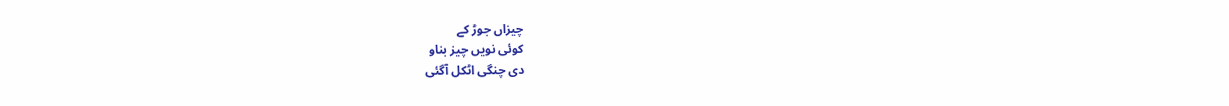چیزاں جوڑ کے
کوئی نویں چیز بناو
دی چنگی اٹکل آگئی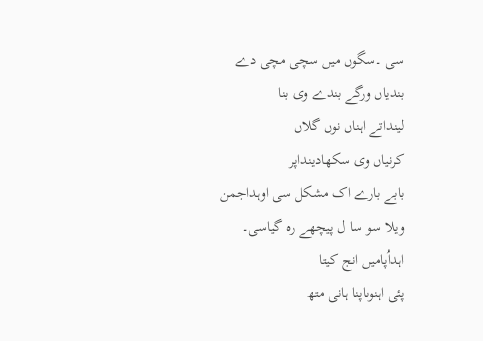سی ۔سگوں میں سچی مچی دے
بندیاں ورگے بندے وی بنا
لینداتے اہناں نوں گلاں
کرنیاں وی سکھادینداپر
بابے بارے اک مشکل سی اوہداجمن
ویلا سو سا ل پیچھے رہ گیاسی۔
اہداُپامیں انج کیتا
پئی اہنوںاپنا ہانی متھ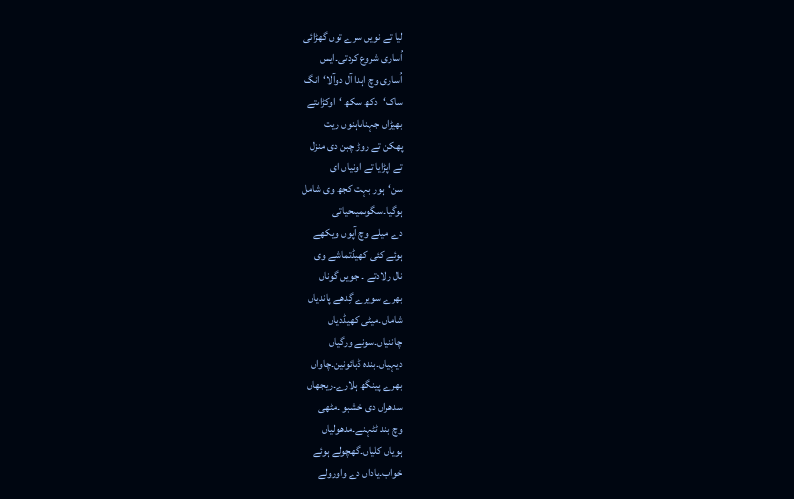لیا تے نویں سرے توں گھڑائی
اُساری شروع کردتی۔ایس
اُساری وچ اہدا آل دوآلا‘انگ
ساک‘دکھ سکھ ‘اوکڑاںتے
بھیڑاں جہناںاہنوں ریت
پھکن تے روڑ چبن دی منزل
تے اپڑایا تے اونیاں ای
سن‘ہور بہت کجھ وی شامل
ہوگیا۔سگوںمیںحیاتی
دے میلے وچ آپوں ویکھے
ہوئے کئی کھیڈتماشے وی
نال رلادتے ۔ جویں گوناں
بھرے سویرے گِدھے پاندیاں
شاماں۔میٹی کھیڈدیاں
چاننیاں۔سونے ورگیاں
دیہیاں۔بندہ ڈبائونین۔چاواں
بھرے پینگھ ہلارے۔ریجھاں
سدھراں دی خشبو ۔مٹھی
وچ بند ٹٹہنے۔مدھولیاں
ہویاں کلیاں۔گھچولے ہوئے
خواب۔یاداں دے واورولے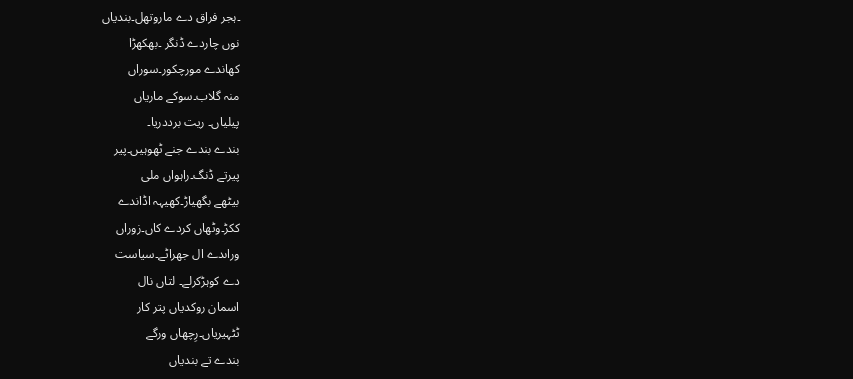۔ہجر فراق دے ماروتھل۔بندیاں
نوں چاردے ڈنگر ۔بھکھڑا
کھاندے مورچکور۔سوراں
منہ گلاب۔سوکے ماریاں
پیلیاں۔ ریت برددریا۔
بندے بندے جنے ٹھوہیں۔پیر
پیرتے ڈنگ۔راہواں ملی
بیٹھے بگھیاڑ۔کھیہہ اڈاندے
ککڑ۔وٹھاں کردے کاں۔زوراں
وراںدے ال جھراٹے۔سیاست
دے کوہڑکرلے۔ لتاں نال
اسمان روکدیاں پتر کار
ٹٹہیریاں۔رِچھاں ورگے
بندے تے بندیاں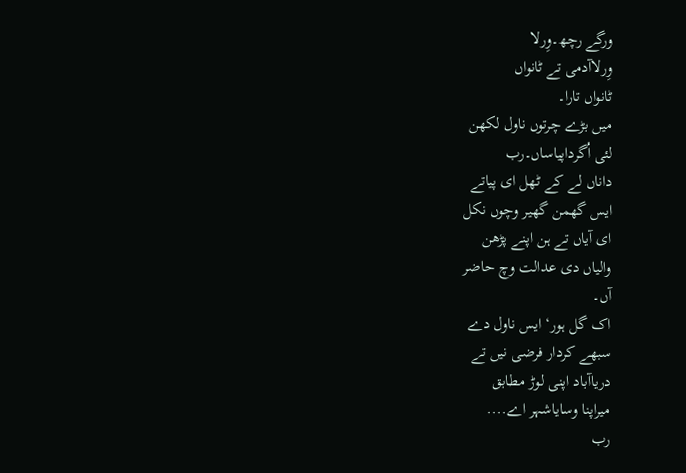ورگے رچھ۔وِرلا
وِرلاآدمی تے ٹانواں
ٹانواں تارا۔
میں بڑے چرتوں ناول لکھن
لئی اُگرداپیاساں۔رب
داناں لے کے ٹھل ای پیاتے
ایس گھمن گھیر وچوں نکل
ای آیاں تے ہن اپنے پڑھن
والیاں دی عدالت وچ حاضر
آں۔
اک گل ہور‘ ایس ناول دے
سبھے کردار فرضی نیں تے
دریاآباد اپنی لوڑ مطابق
میراپنا وسایاشہر اے....
رب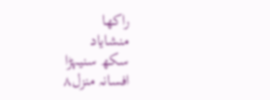راکھا
منشایاد
سکھ سنیہڑا
افسانہ منزل٨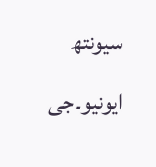سیونتھ
ایونیو۔جی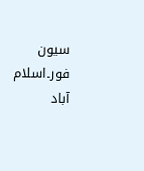سیون فور۔اسلام
آباد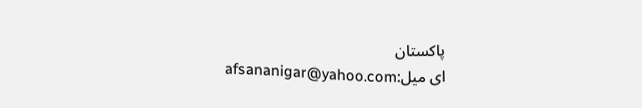پاکستان
ای میل:afsananigar@yahoo.com